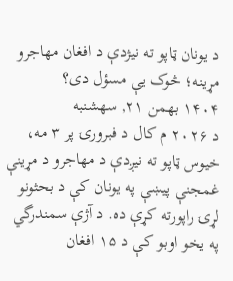د یونان ټاپو ته نیژدې د افغان مهاجرو مړینه؛ څوک یې مسؤل دی؟
۱۴۰۴ بهمن ۲۱, سهشنبه
د ۲۰۲۶ م کال د فبرورۍ پر ۳ مه، خیوس ټاپو ته نیږدې د مهاجرو د مړینې غمجنې پیښې په یونان کې د بحثونو لړۍ راپورته کړې ده. د آژې سمندرگي په یخو اوبو کې د ۱۵ افغان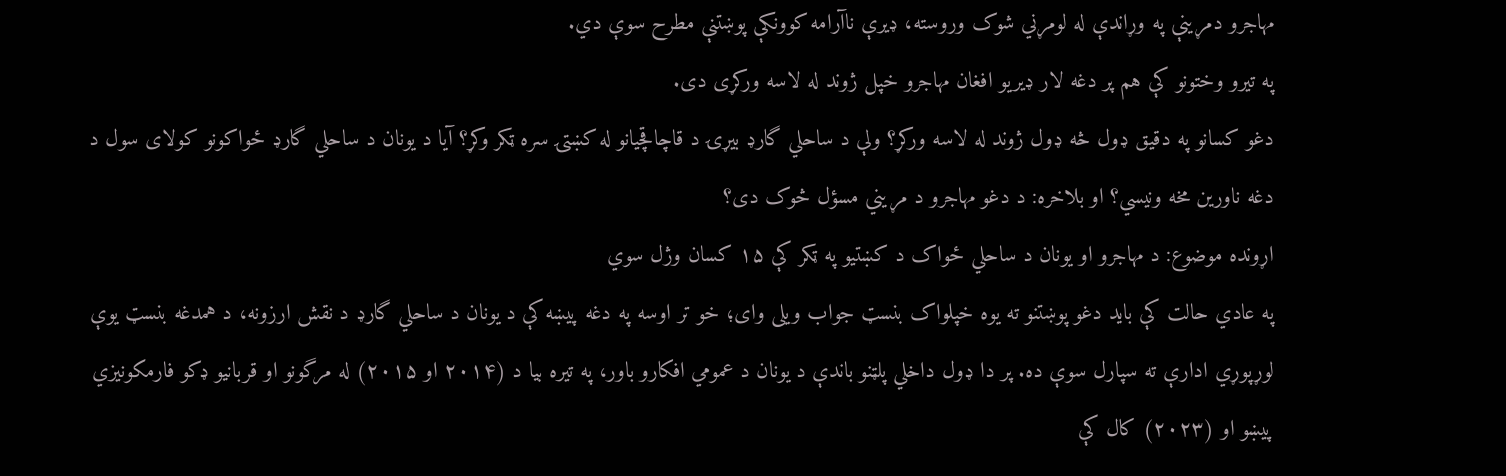مهاجرو دمړینې په وړاندې له لومړني شوک وروسته، ډیرې ناآرامه کوونکې پوښتنې مطرح سوې دي.
په تیرو وختونو کې هم پر دغه لار ډیریو افغان مهاجرو خپل ژوند له لاسه ورکړی دی.
دغو کسانو په دقیق ډول څه ډول ژوند له لاسه ورکړ؟ ولې د ساحلي گارډ بیړۍ د قاچاقچیانو له کښتۍ سره ټکر وکړ؟ آیا د یونان د ساحلي گارډ ځواکونو کولای سول د دغه ناورین مخه ونیسي؟ او بلاخره: د دغو مهاجرو د مړیني مسؤل څوک دی؟
اړونده موضوع: د مهاجرو او یونان د ساحلي ځواک د کښتیو په ټکر کې ۱۵ کسان وژل سوي
په عادي حالت کې باید دغو پوښتنو ته یوه خپلواک بنسټ جواب ویلی وای؛ خو تر اوسه په دغه پیښه کې د یونان د ساحلي گارډ د نقش ارزونه، د همدغه بنسټ یوې لوړپوړي ادارې ته سپارل سوې ده. پر دا ډول داخلي پلټنو باندې د یونان د عمومي افکارو باور، په تیره بیا د (۲۰۱۴ او ۲۰۱۵) له مرگونو او قربانیو ډکو فارمکونیزي پیښو او (۲۰۲۳) کال کې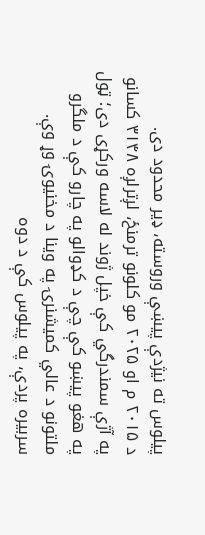پیلوس ته نیژدې پیښې وروسته، ډیر محدود دی.
د ۲۰۱۵ م او ۲۰۲۵ مو کلونو ترمنځ، لږترلږه ۳۱۴۸ کسانو په آژې سمندرگي کې خپل ژوند له لاسه ورکړی دی؛ ټول په هغو پیښو کې چې د کډوالو په چارو کې د ملگرو ملتونو د عالي کمیشنرۍ په وینا د مخنیوۍ وړ وې. سربیره پردې، په پیلوس کې د دوه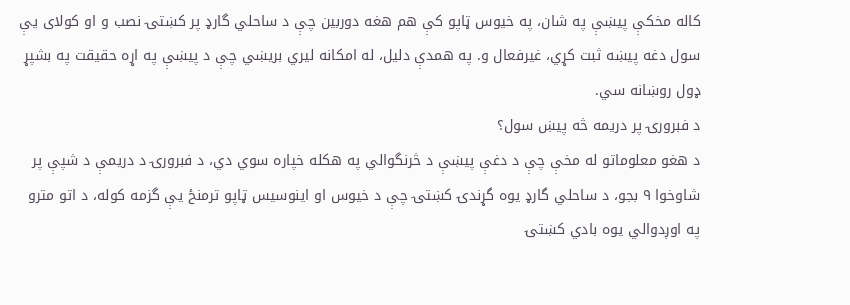کاله مخکې پیښې په شان، په خیوس ټاپو کې هم هغه دوربین چې د ساحلي گارډ پر کښتۍ نصب و او کولای یې سول دغه پیښه ثبت کړي، غیرفعال و. په همدې دلیل، له امکانه لیري بریښي چې د پیښې په اړه حقیقت په بشپړ ډول روښانه سي.
د فبرورۍ پر دریمه څه پیښ سول؟
د هغو معلوماتو له مخې چې د دغې پیښې د څرنگوالي په هکله خپاره سوي دي، د فبرورۍ د دریمې د شپې پر شاوخوا ۹ بجو، د ساحلي گارډ یوه گړندۍ کښتۍ چې د خیوس او اینوسیس ټاپو ترمنځ یې گزمه کوله، د اتو مترو په اوږدوالي یوه بادي کښتۍ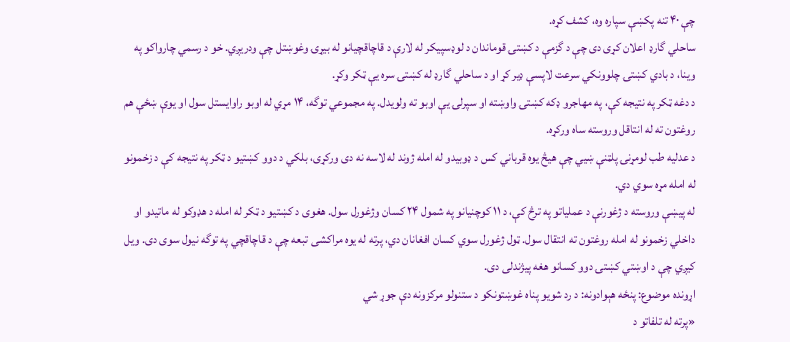چې ۴۰ تنه پکښې سپاره وه، کشف کړه.
ساحلي گارډ اعلان کړی دی چې د گزمې د کښتۍ قوماندان د لوډسپیکر له لارې د قاچاقچیانو له بیړۍ وغوښتل چې ودریږي. خو د رسمي چارواکو په وینا، د بادي کښتۍ چلوونکي سرعت لاپسې ډیر کړ او د ساحلي گارډ له کښتۍ سره یې ټکر وکړ.
د دغه ټکر په نتیجه کې، په مهاجرو ډکه کښتۍ واوښته او سپرلۍ یې اوبو ته ولویدل. په مجموعي توگه، ۱۴ مړي له اوبو راوایستل سول او یوې ښځې هم روغتون ته له انتاقل وروسته ساه ورکړه.
د عدلیه طب لومړنۍ پلټنې ښيي چې هیڅ یوه قرباني کس د ډوبیدو له امله ژوند له لاسه نه دی ورکړی، بلکي د دوو کښتیو د ټکر په نتیجه کې د زخمونو له امله مړه سوي دي.
له پیښې وروسته د ژغورنې د عملیاتو په ترڅ کې، د ۱۱ کوچنیانو په شمول ۲۴ کسان وژغورل سول. هغوی د کښتیو د ټکر له امله د هډوکو له ماتیدو او داخلي زخمونو له امله روغتون ته انتقال سول. ټول ژغورل سوي کسان افغانان دي، پرته له یوه مراکشی تبعه چې د قاچاقچي په توگه نیول سوی دی. ویل کیږي چې د اوښتي کښتۍ دوو کسانو هغه پیژندلی دی.
اړونده موضوع: پنځه هېوادونه: د رد شويو پناه غوښتونکو د ستنولو مرکزونه دې جوړ شي
«پرته له تلفاتو د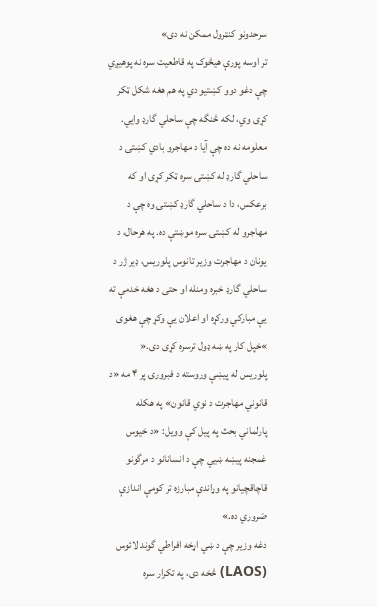سرحدونو کنټرول ممکن نه دی»
تر اوسه پورې هیڅوک په قاطعیت سره نه پوهیږي چې دغو دوو کښتیو دي په هم هغه شکل ټکر کړی وي، لکه څنگه چې ساحلي گارډ وايي. معلومه نه ده چې آیا د مهاجرو بادي کښتۍ د ساحلي گارډ له کښتۍ سره ټکر کړی او که برعکس، دا د ساحلي گارډ کښتۍ وه چې د مهاجرو له کښتۍ سره موښتې ده. په هرحال، د یونان د مهاجرت وزير تانوس پلوریس، ډیر ژر د ساحلي گارډ خبره ومنله او حتی د هغه خدمې ته یې مبارکي ورکړه او اعلان یې وکړ چې هغوی »خپل کار په ښه ډول ترسره کړی دی.«
پلوریس له پیښې وروسته د فبرورۍ پر ۴ مه «د قانوني مهاجرت د نوي قانون» په هکله پارلماني بحث په پیل کې وویل: «د خیوس غمجنه پیښه ښيي چې د انسانانو د مرگونو قاچاقچیانو په وړاندې مبارزه تر کومې اندازې ضروري ده.»
دغه وزیر چې د ښي اړخه افراطي گوند لائوس (LAOS) څخه دی، په تکرار سره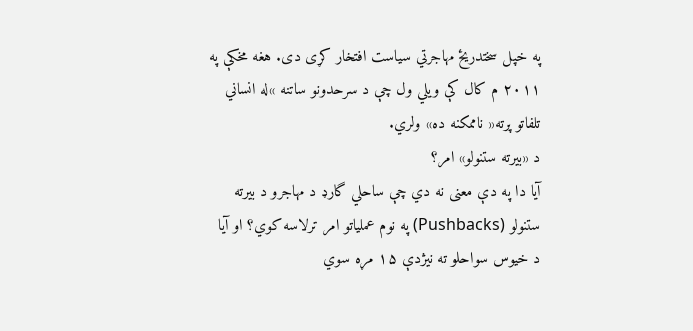په خپل سختدریځ مهاجرتي سیاست افتخار کړی دی. هغه مخکې په ۲۰۱۱ م کال کې ویلي ول چې د سرحدونو ساتنه »له انساني تلفاتو پرته« ناممکنه ده» ولري.
د «بیرته ستنولو» امر؟
آیا دا په دې معنی نه دي چې ساحلي گارډ د مهاجرو د بیرته ستنولو (Pushbacks) په نوم عملیاتو امر ترلاسه کوي؟ او آیا د خیوس سواحلو ته نیژدې ۱۵ مړه سوي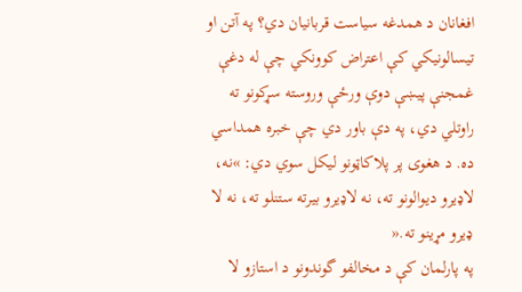افغانان د همدغه سیاست قربانیان دي؟ په آتن او تیسالونیکي کې اعتراض کوونکي چې له دغې غمجنې پیښې دوې ورځې وروسته سړکونو ته راوتلي دي، په دې باور دي چې خبره همداسي ده. د هغوی پر پلاکاټونو لیکل سوي دي: »نه، لاډیرو دیوالونو ته، نه لاډیرو بیرته ستنلو ته، نه لا ډیرو مړینو ته.«
په پارلمان کې د مخالفو گوندونو د استازو لا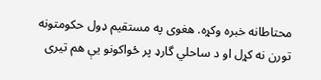محتاطانه خبره وکړه. هغوی په مستقیم ډول حکومتونه تورن نه کړل او د ساحلي گارډ پر ځواکونو یې هم تیری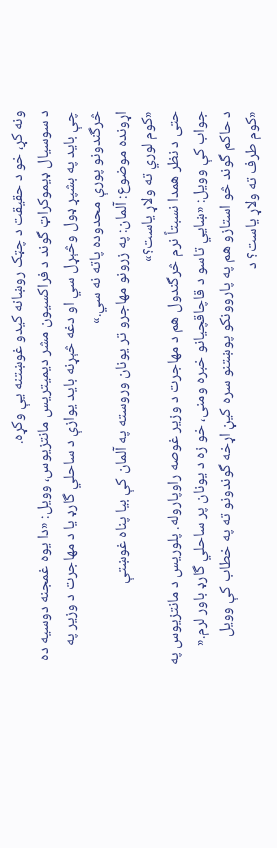ونه کړ، خو د حقیقت د چټک روښانه کیدو غوښتنه یې وکړه.
د سوسیال ډیموکراټ گوند د فراکسیون مشر دیمیتریس مانتزیوس، وویل: «دا یوه غمجنه دوسیه ده چې باید په بشپړ ډول وڅېړل سي او دغه څېړنه باید یوازې د ساحلي گارډ یا د مهاجرت د وزیر په څرگندونو پورې محدوده پاته نه سي.»
اړونده موضوع: آلمان: په زرونو مهاجرو تر یونان وروسته په آلمان کې بیا پناه غوښتې
«کوم لوري ته ولاړ یاست؟»
حتی د نظر همدا نسبتاً نرم څرگندول هم د مهاجرت د وزیر غوصه راوپاروله. پلوریس د مانتزیوس په جواب کې وویل: «ښايي تاسو د قاچاقچیانو خبره ومنی، خو زه د یونان پر ساحلي گارډ باور لرم.«
د حاکم گوند څو استازو هم په پاروونکو پوښتنو سره کیڼ اړخه گوندونو ته په خطاب کې وویل «کوم طرف ته ولاړ یاست؟ د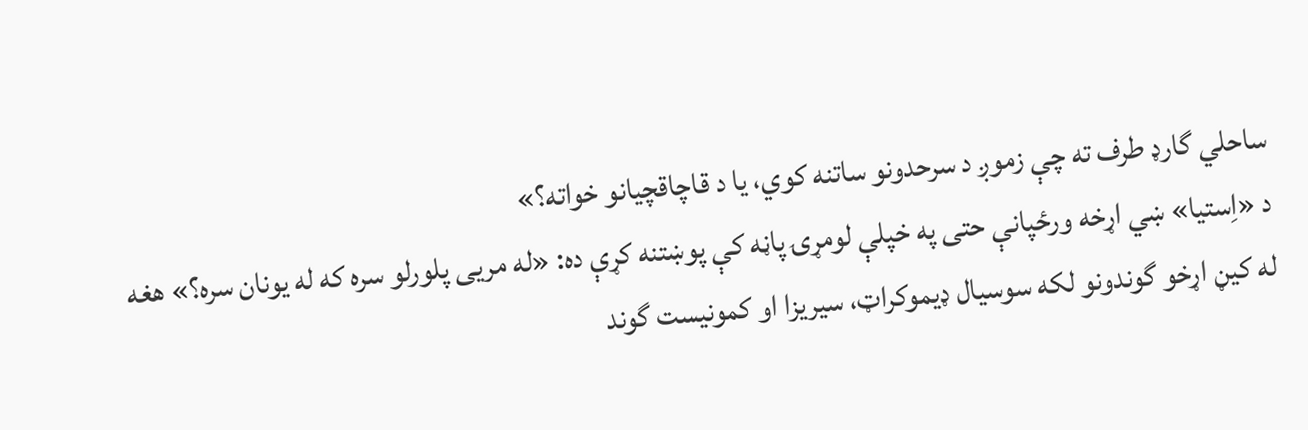ساحلي گارډ طرف ته چې زموږ د سرحدونو ساتنه کوي، یا د قاچاقچیانو خواته؟»
د «اِستیا» ښي اړخه ورځپانې حتی په خپلې لومړۍ پاڼه کې پوښتنه کړې ده: «له مريی پلورلو سره که له یونان سره؟» هغه له کیڼ اړخو گوندونو لکه سوسیال ډیموکراټ، سیریزا او کمونیست گوند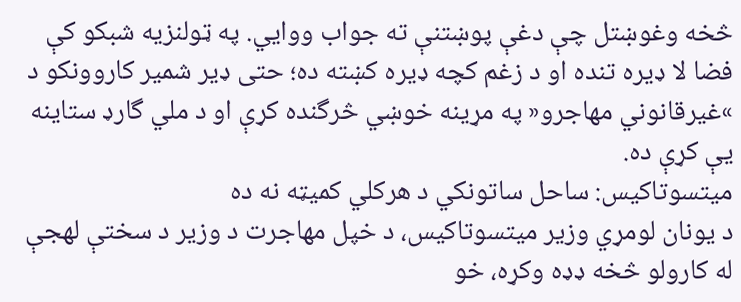څخه وغوښتل چې دغې پوښتنې ته جواب ووايي. په ټولنزیه شبکو کې فضا لا ډیره تنده او د زغم کچه ډیره کښته ده؛ حتی ډیر شمیر کاروونکو د »غیرقانوني مهاجرو« په مړینه خوښي څرگنده کړې او د ملي گارډ ستاینه یې کړې ده.
میتسوتاکیس: ساحل ساتونکي د هرکلي کمیټه نه ده
د یونان لومړي وزیر میتسوتاکیس، د خپل مهاجرت د وزیر د سختې لهجې له کارولو څخه ډډه وکړه، خو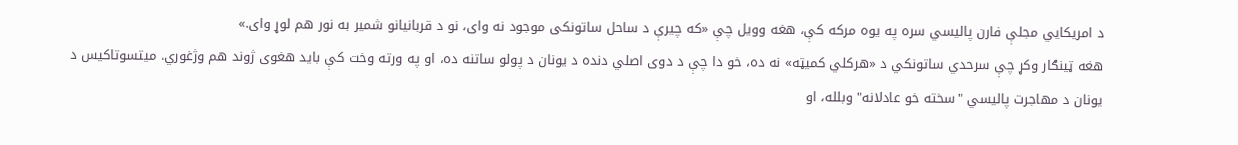د امریکايي مجلې فارن پالیسي سره په یوه مرکه کې، هغه وویل چې «که چیرې د ساحل ساتونکی موجود نه وای، نو د قربانیانو شمیر به نور هم لوړ وای.»
هغه ټینګار وکړ چې سرحدي ساتونکي د «هرکلي کمیټه» نه ده، خو دا چې د دوی اصلي دنده د یونان د پولو ساتنه ده، او په ورته وخت کې باید هغوی ژوند هم وژغوري. میتسوتاکیس د یونان د مهاجرت پالیسي "سخته خو عادلانه" وبلله، او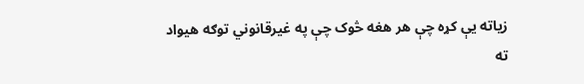زیاته یې کړه چې هر هغه څوک چې په غیرقانوني توګه هیواد ته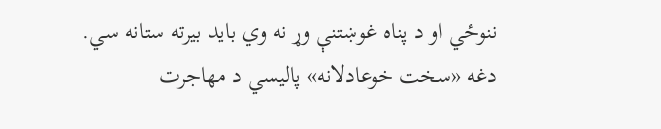ننوځي او د پناه غوښتنې وړ نه وي باید بیرته ستانه سي.
دغه «سخت خوعادلانه» پالیسي د مهاجرت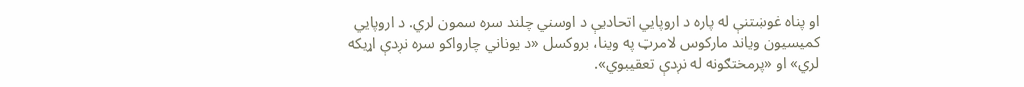او پناه غوښتنې له پاره د اروپایي اتحادیې د اوسني چلند سره سمون لري. د اروپایي کمیسیون ویاند مارکوس لامرټ په وینا، بروکسل «د یوناني چارواکو سره نږدې اړیکه لري» او «پرمختګونه له نږدې تعقیبوي».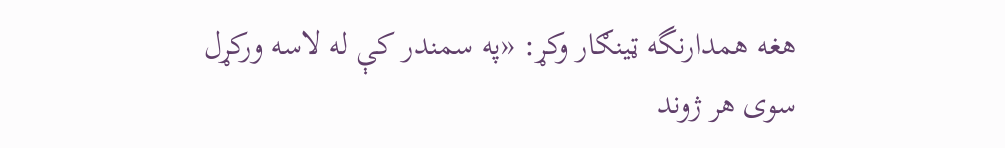هغه همدارنگه ټینګار وکړ: «په سمندر کې له لاسه ورکړل سوی هر ژوند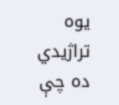یوه تراژیدي ده چې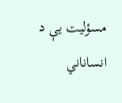مسؤلیت یې د انساناني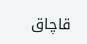قاچاق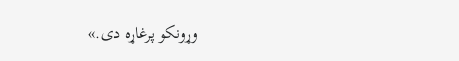وړونکو پرغاړه دی.»